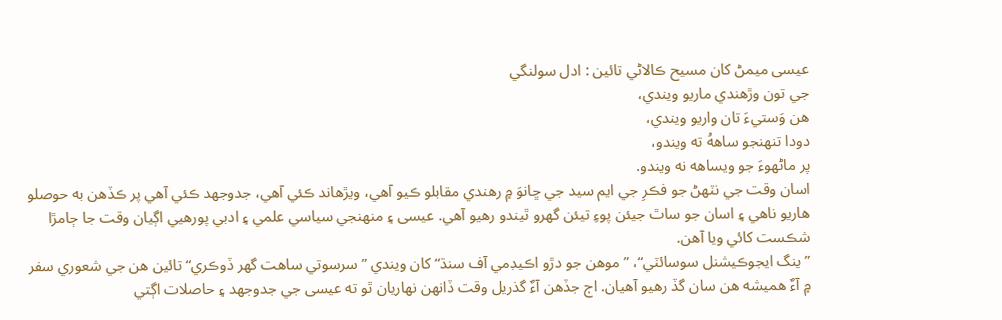عيسى ميمڻ کان مسيح ڪالاڻي تائين : ادل سولنگي
جي تون وڙهندي ماريو ويندي،
هن وَستيءَ تان واريو ويندي،
دودا تنھنجو ساههُ ته ويندو،
پر ماڻهوءَ جو ويساهه نه ويندو.
اسان وقت جي نٽھڻ جو فڪرِ جي ايم سيد جي ڇانوَ ۾ رهندي مقابلو ڪيو آهي، ويڙهاند ڪئي آهي، جدوجھد ڪئي آهي پر ڪڏهن به حوصلو هاريو ناهي ۽ اسان جو ساٿ جيئن پوءِ تيئن گهرو ٿيندو رهيو آهي. عيسى ۽ منھنجي سياسي علمي ۽ ادبي پورهيي اڳيان وقت جا ڄامڙا شڪست کائي ويا آهن.
”ينگ ايجوڪيشنل سوسائٽي“، ”موهن جو دڙو اڪيڊمي آف سنڌ“ کان ويندي ”سرسوتي ساهت گهر ڏوڪري“ تائين هن جي شعوري سفر ۾ آءٌ هميشه هن سان گڏ رهيو آهيان. اڄ جڏهن آءٌ گذريل وقت ڏانھن نھاريان ٿو ته عيسى جي جدوجھد ۽ حاصلات اڳتي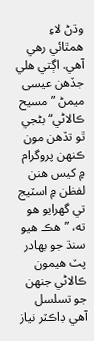وڌڻ لاءِ همٿائي رهي آهي. اڳتي هلي جڏهن عيسى ميمڻ ”مسيح ڪالاڻي“ بڻجي ٿو تڏهن مون ڪنھن پروگرام ۾ کيس هنن لفظن ۾ اسٽيج تي گهرايو هو ته، ”هڪ هيو سنڌ جو بھادر پٽ هيمون ڪالاڻي جنھن جو تسلسل آهي ڊاڪٽر نياز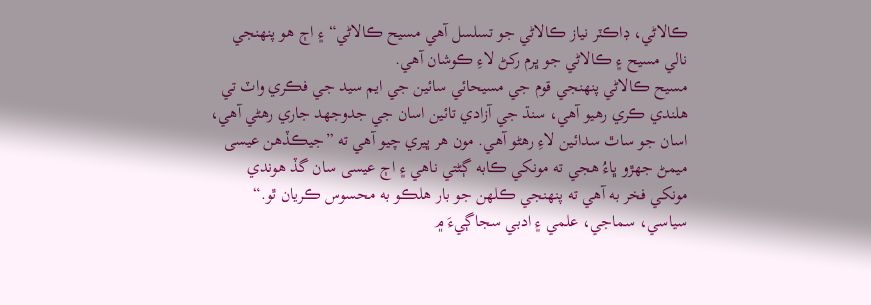ڪالاڻي، ڊاڪٽر نياز ڪالاڻي جو تسلسل آهي مسيح ڪالاڻي“ ۽ اڄ هو پنھنجي نالي مسيح ۽ ڪالاڻي جو ڀرم رکڻ لاءِ ڪوشان آهي.
مسيح ڪالاڻي پنھنجي قوم جي مسيحائي سائين جي ايم سيد جي فڪري واٽ تي هلندي ڪري رهيو آهي، سنڌ جي آزادي تائين اسان جي جدوجھد جاري رهڻي آهي، اسان جو ساٿ سدائين لاءِ رهڻو آهي. مون هر ڀيري چيو آهي ته ”جيڪڏهن عيسى ميمڻ جھڙو ڀاءُ هجي ته مونکي ڪابه ڳڻتي ناهي ۽ اڄ عيسى سان گڏ هوندي مونکي فخر به آهي ته پنھنجي ڪلھن جو بار هلڪو به محسوس ڪريان ٿو.“
سياسي، سماجي، علمي ۽ ادبي سجاڳيءَ ۾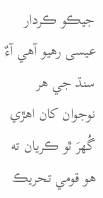جيڪو ڪردار عيسى رهيو آهي آءٌ سنڌ جي هر نوجوان کان اهڙي گُهرَ ٿو ڪريان ته هو قومي تحريڪ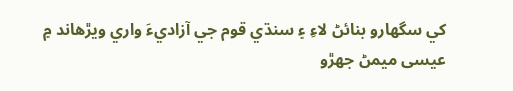کي سگهارو بنائڻ لاءِ ۽ سنڌي قوم جي آزاديءَ واري ويڙهاند ۾ عيسى ميمڻ جھڙو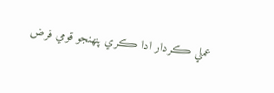عملي ڪردار ادا ڪري پنھنجو قومي فرض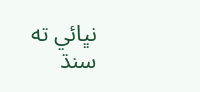نڀائي ته سنڌ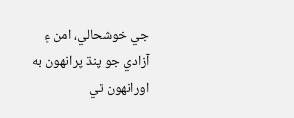جي خوشحالي، امن ۽ آزادي جو پنڌ پرانھون به اورانهون ٿي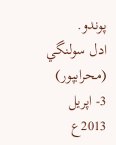پوندو.
ادل سولنگي
(محرابپور)
3- اپريل 2013ع